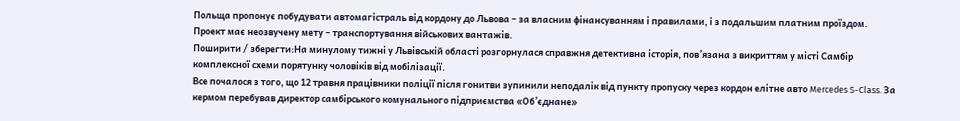Польща пропонує побудувати автомагістраль від кордону до Львова – за власним фінансуванням і правилами, і з подальшим платним проїздом. Проект має неозвучену мету – транспортування військових вантажів.
Поширити / зберегти:На минулому тижні у Львівській області розгорнулася справжня детективна історія, пов’язана з викриттям у місті Самбір комплексної схеми порятунку чоловіків від мобілізації.
Все почалося з того, що 12 травня працівники поліції після гонитви зупинили неподалік від пункту пропуску через кордон елітне авто Mercedes S-Class. За кермом перебував директор самбірського комунального підприємства «Об’єднане»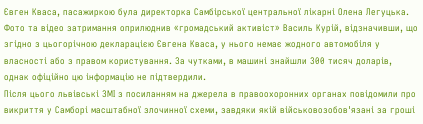Євген Кваса, пасажиркою була директорка Самбірської центральної лікарні Олена Легуцька.
Фото та відео затримання оприлюднив «громадський активіст» Василь Курій, відзначивши, що згідно з цьогорічною декларацією Євгена Кваса, у нього немає жодного автомобіля у власності або з правом користування. За чутками, в машині знайшли 300 тисяч доларів, однак офіційно цю інформацію не підтвердили.
Після цього львівські ЗМІ з посиланням на джерела в правоохоронних органах повідомили про викриття у Самборі масштабної злочинної схеми, завдяки якій військовозобов'язані за гроші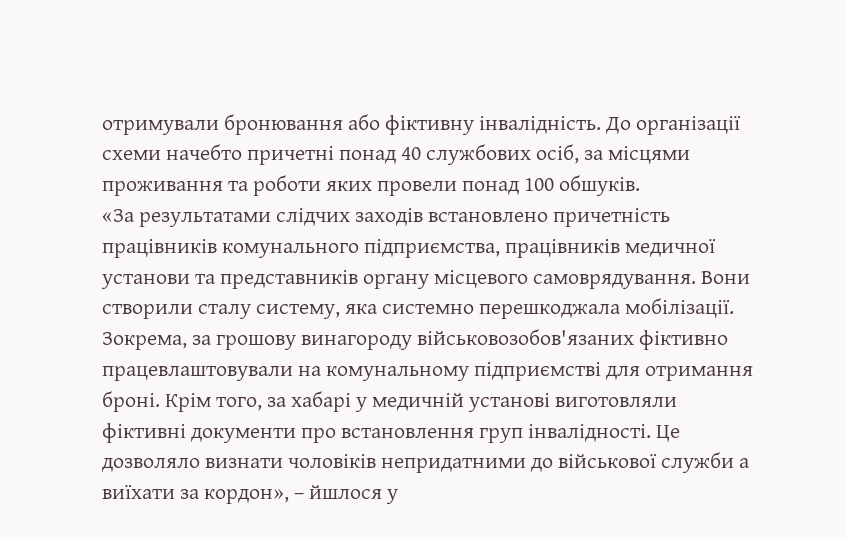отримували бронювання або фіктивну інвалідність. До організації схеми начебто причетні понад 40 службових осіб, за місцями проживання та роботи яких провели понад 100 обшуків.
«За результатами слідчих заходів встановлено причетність працівників комунального підприємства, працівників медичної установи та представників органу місцевого самоврядування. Вони створили сталу систему, яка системно перешкоджала мобілізації. Зокрема, за грошову винагороду військовозобов'язаних фіктивно працевлаштовували на комунальному підприємстві для отримання броні. Крім того, за хабарі у медичній установі виготовляли фіктивні документи про встановлення груп інвалідності. Це дозволяло визнати чоловіків непридатними до військової служби а виїхати за кордон», – йшлося у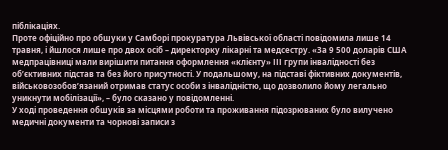піблікаціях.
Проте офіційно про обшуки у Самборі прокуратура Львівської області повідомила лише 14 травня, і йшлося лише про двох осіб – директорку лікарні та медсестру. «За 9 500 доларів США медпрацівниці мали вирішити питання оформлення «клієнту» ІІІ групи інвалідності без об’єктивних підстав та без його присутності. У подальшому, на підставі фіктивних документів, військовозобов’язаний отримав статус особи з інвалідністю, що дозволило йому легально уникнути мобілізації», – було сказано у повідомленні.
У ході проведення обшуків за місцями роботи та проживання підозрюваних було вилучено медичні документи та чорнові записи з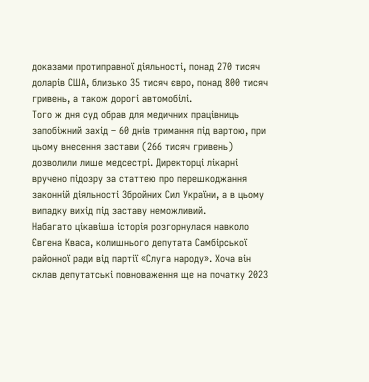доказами протиправної діяльності, понад 270 тисяч доларів США, близько 35 тисяч євро, понад 800 тисяч гривень, а також дорогі автомобілі.
Того ж дня суд обрав для медичних працівниць запобіжний захід – 60 днів тримання під вартою, при цьому внесення застави (266 тисяч гривень) дозволили лише медсестрі. Директорці лікарні вручено підозру за статтею про перешкоджання законній діяльності Збройних Сил України, а в цьому випадку вихід під заставу неможливий.
Набагато цікавіша історія розгорнулася навколо Євгена Кваса, колишнього депутата Самбірської районної ради від партії «Слуга народу». Хоча він склав депутатські повноваження ще на початку 2023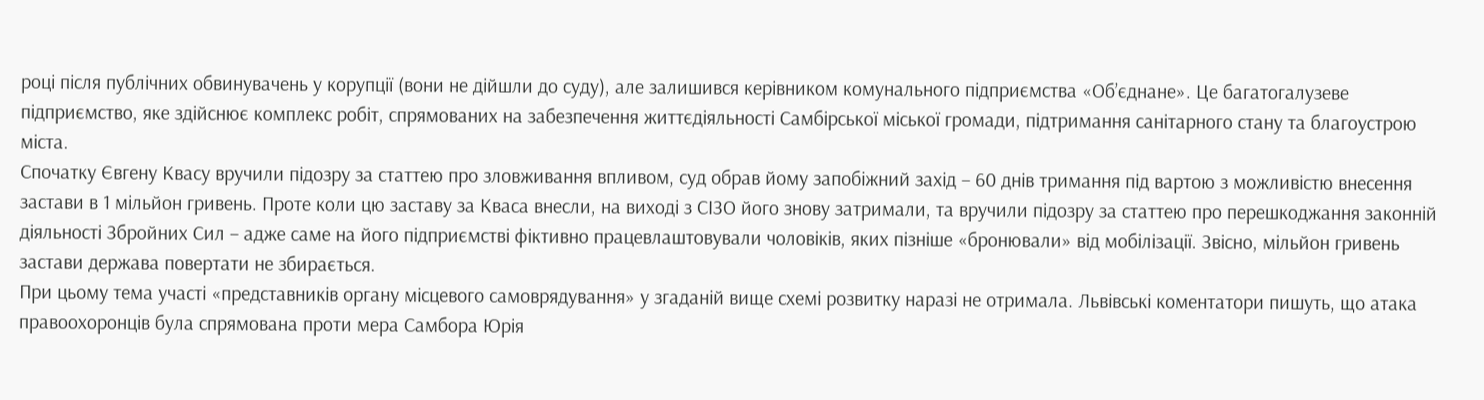році після публічних обвинувачень у корупції (вони не дійшли до суду), але залишився керівником комунального підприємства «Об’єднане». Це багатогалузеве підприємство, яке здійснює комплекс робіт, спрямованих на забезпечення життєдіяльності Самбірської міської громади, підтримання санітарного стану та благоустрою міста.
Спочатку Євгену Квасу вручили підозру за статтею про зловживання впливом, суд обрав йому запобіжний захід – 60 днів тримання під вартою з можливістю внесення застави в 1 мільйон гривень. Проте коли цю заставу за Кваса внесли, на виході з СІЗО його знову затримали, та вручили підозру за статтею про перешкоджання законній діяльності Збройних Сил – адже саме на його підприємстві фіктивно працевлаштовували чоловіків, яких пізніше «бронювали» від мобілізації. Звісно, мільйон гривень застави держава повертати не збирається.
При цьому тема участі «представників органу місцевого самоврядування» у згаданій вище схемі розвитку наразі не отримала. Львівські коментатори пишуть, що атака правоохоронців була спрямована проти мера Самбора Юрія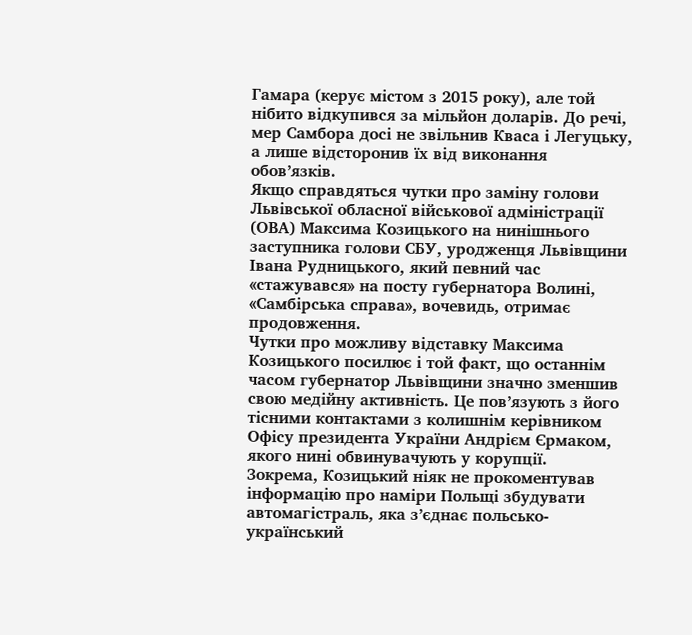Гамара (керує містом з 2015 року), але той нібито відкупився за мільйон доларів. До речі, мер Самбора досі не звільнив Кваса і Легуцьку, а лише відсторонив їх від виконання обов’язків.
Якщо справдяться чутки про заміну голови Львівської обласної військової адміністрації (ОВА) Максима Козицького на нинішнього заступника голови СБУ, уродженця Львівщини Івана Рудницького, який певний час «стажувався» на посту губернатора Волині, «Самбірська справа», вочевидь, отримає продовження.
Чутки про можливу відставку Максима Козицького посилює і той факт, що останнім часом губернатор Львівщини значно зменшив свою медійну активність. Це пов’язують з його тісними контактами з колишнім керівником Офісу президента України Андрієм Єрмаком, якого нині обвинувачують у корупції.
Зокрема, Козицький ніяк не прокоментував інформацію про наміри Польщі збудувати автомагістраль, яка з’єднає польсько-український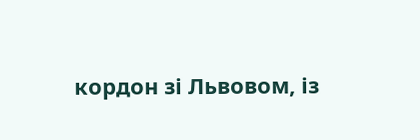кордон зі Львовом, із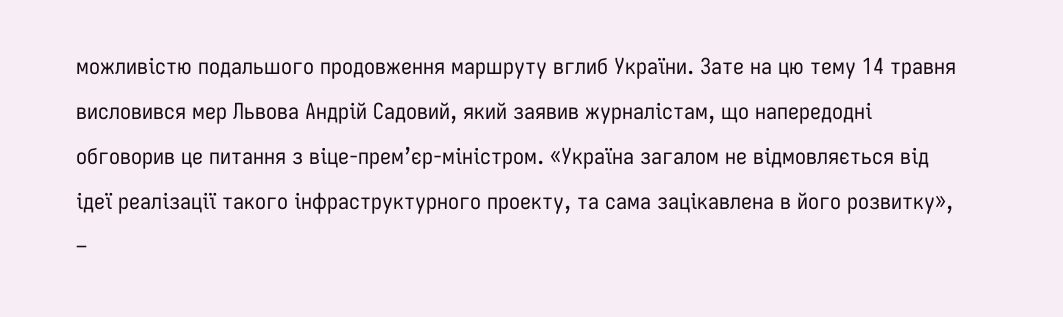можливістю подальшого продовження маршруту вглиб України. Зате на цю тему 14 травня висловився мер Львова Андрій Садовий, який заявив журналістам, що напередодні обговорив це питання з віце-прем’єр-міністром. «Україна загалом не відмовляється від ідеї реалізації такого інфраструктурного проекту, та сама зацікавлена в його розвитку», –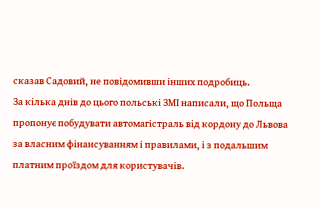сказав Садовий, не повідомивши інших подробиць.
За кілька днів до цього польські ЗМІ написали, що Польща пропонує побудувати автомагістраль від кордону до Львова за власним фінансуванням і правилами, і з подальшим платним проїздом для користувачів.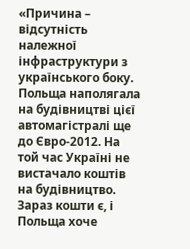«Причина – відсутність належної інфраструктури з українського боку. Польща наполягала на будівництві цієї автомагістралі ще до Євро-2012. На той час Україні не вистачало коштів на будівництво. Зараз кошти є, і Польща хоче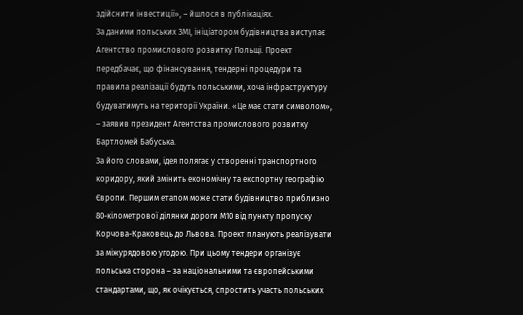здійснити інвестиції», – йшлося в публікаціях.
За даними польських ЗМІ, ініціатором будівництва виступає Агентство промислового розвитку Польщі. Проект передбачає, що фінансування, тендерні процедури та правила реалізації будуть польськими, хоча інфраструктуру будуватимуть на території України. «Це має стати символом», – заявив президент Агентства промислового розвитку Бартломей Бабуська.
За його словами, ідея полягає у створенні транспортного коридору, який змінить економічну та експортну географію Європи. Першим етапом може стати будівництво приблизно 80-кілометрової ділянки дороги М10 від пункту пропуску Корчова-Краковець до Львова. Проект планують реалізувати за міжурядовою угодою. При цьому тендери організує польська сторона – за національними та європейськими стандартами, що, як очікується, спростить участь польських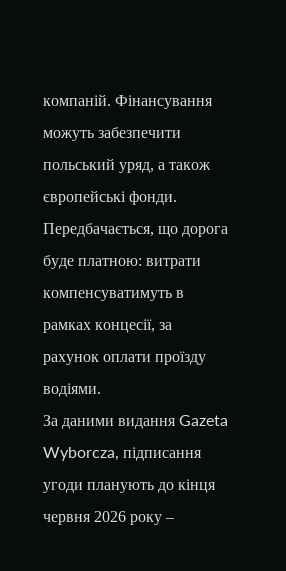компаній. Фінансування можуть забезпечити польський уряд, а також європейські фонди. Передбачається, що дорога буде платною: витрати компенсуватимуть в рамках концесії, за рахунок оплати проїзду водіями.
За даними видання Gazeta Wyborcza, підписання угоди планують до кінця червня 2026 року –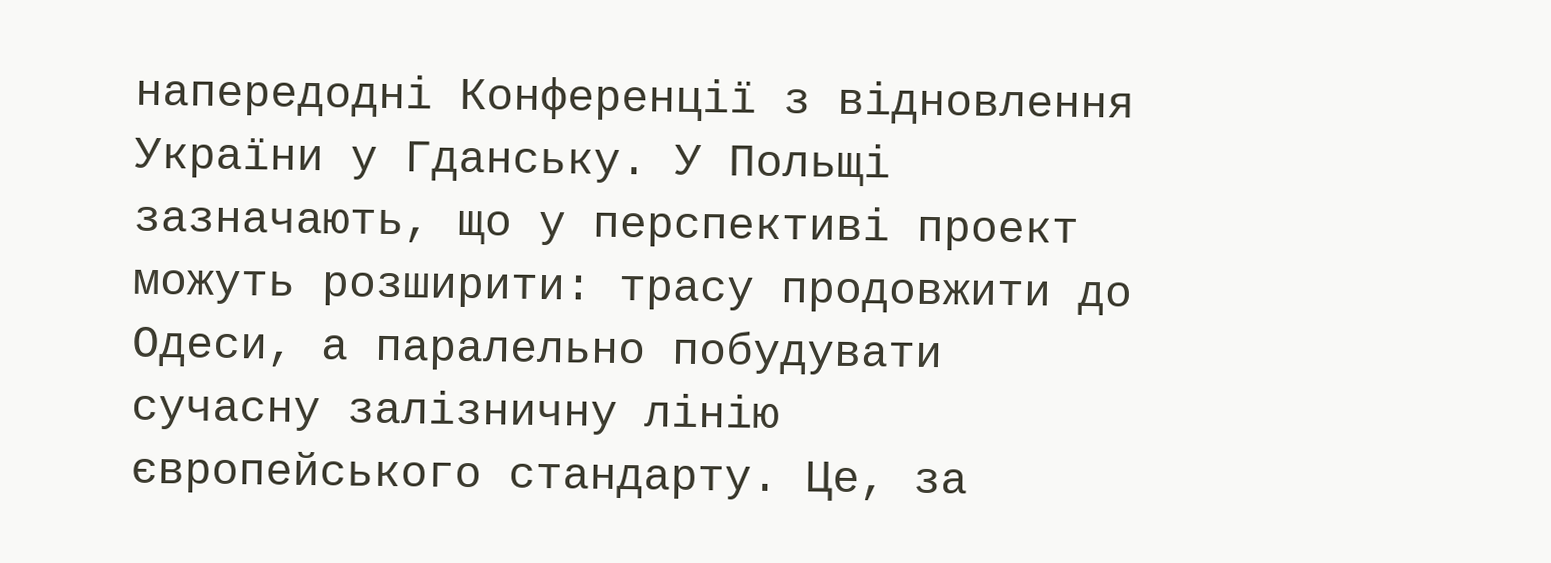напередодні Конференції з відновлення України у Гданську. У Польщі зазначають, що у перспективі проект можуть розширити: трасу продовжити до Одеси, а паралельно побудувати сучасну залізничну лінію європейського стандарту. Це, за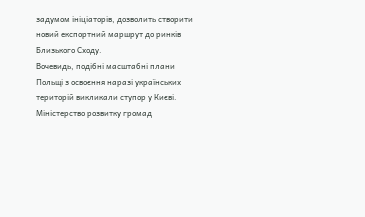задумом ініціаторів, дозволить створити новий експортний маршрут до ринків Близького Сходу.
Вочевидь, подібні масштабні плани Польщі з освоєння наразі українських територій викликали ступор у Києві. Міністерство розвитку громад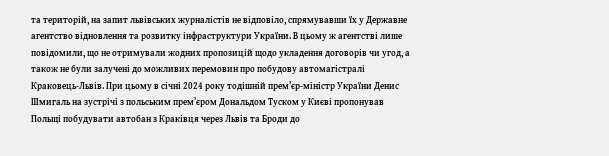та територій, на запит львівських журналістів не відповіло, спрямувавши їх у Державне агентство відновлення та розвитку інфраструктури України. В цьому ж агентстві лише повідомили, що не отримували жодних пропозицій щодо укладення договорів чи угод, а також не були залучені до можливих перемовин про побудову автомагістралі Краковець-Львів. При цьому в січні 2024 року тодішній прем’єр-міністр України Денис Шмигаль на зустрічі з польським прем’єром Дональдом Туском у Києві пропонував Польщі побудувати автобан з Краківця через Львів та Броди до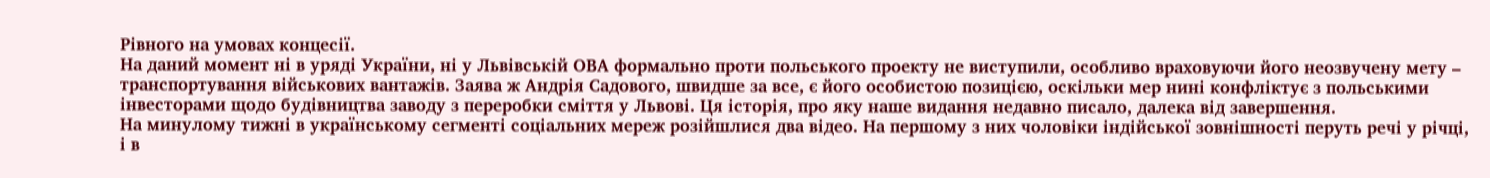Рівного на умовах концесії.
На даний момент ні в уряді України, ні у Львівській ОВА формально проти польського проекту не виступили, особливо враховуючи його неозвучену мету – транспортування військових вантажів. Заява ж Андрія Садового, швидше за все, є його особистою позицією, оскільки мер нині конфліктує з польськими інвесторами щодо будівництва заводу з переробки сміття у Львові. Ця історія, про яку наше видання недавно писало, далека від завершення.
На минулому тижні в українському сегменті соціальних мереж розійшлися два відео. На першому з них чоловіки індійської зовнішності перуть речі у річці, і в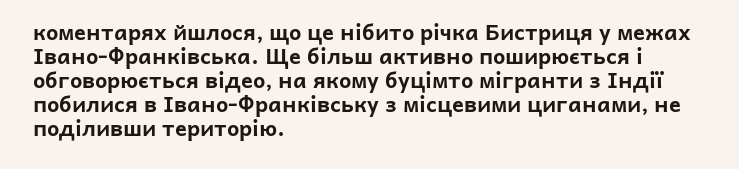коментарях йшлося, що це нібито річка Бистриця у межах Івано-Франківська. Ще більш активно поширюється і обговорюється відео, на якому буцімто мігранти з Індії побилися в Івано-Франківську з місцевими циганами, не поділивши територію.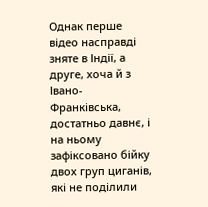Однак перше відео насправді зняте в Індії, а друге, хоча й з Івано-Франківська, достатньо давнє, і на ньому зафіксовано бійку двох груп циганів, які не поділили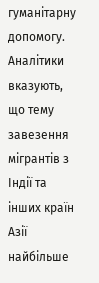гуманітарну допомогу.
Аналітики вказують, що тему завезення мігрантів з Індії та інших країн Азії найбільше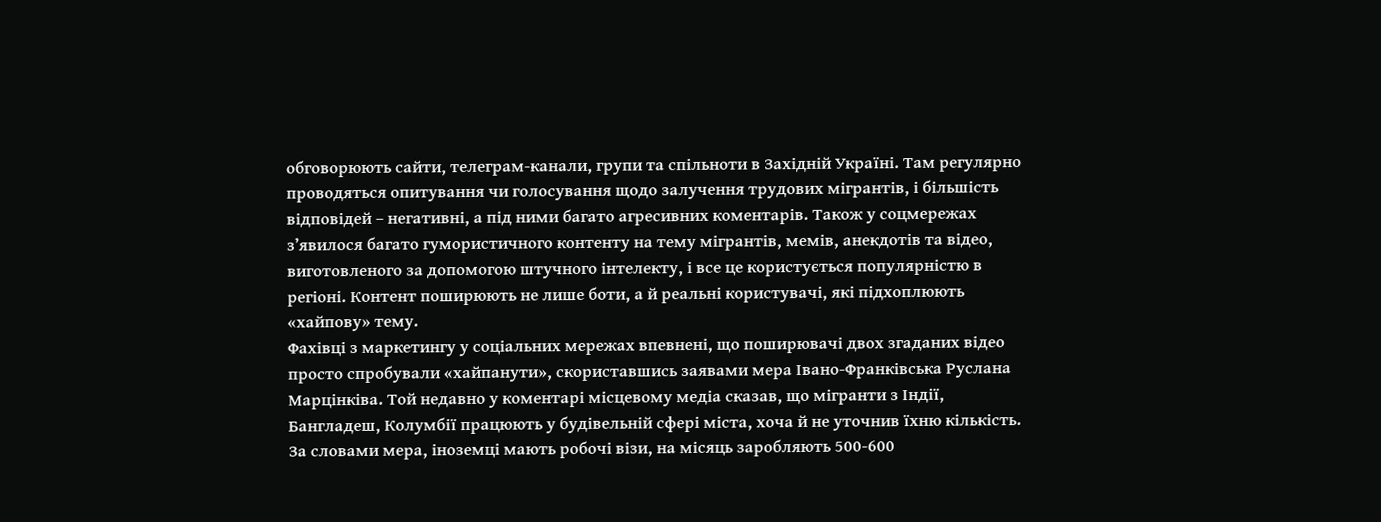обговорюють сайти, телеграм-канали, групи та спільноти в Західній Україні. Там регулярно проводяться опитування чи голосування щодо залучення трудових мігрантів, і більшість відповідей – негативні, а під ними багато агресивних коментарів. Також у соцмережах з’явилося багато гумористичного контенту на тему мігрантів, мемів, анекдотів та відео, виготовленого за допомогою штучного інтелекту, і все це користується популярністю в регіоні. Контент поширюють не лише боти, а й реальні користувачі, які підхоплюють «хайпову» тему.
Фахівці з маркетингу у соціальних мережах впевнені, що поширювачі двох згаданих відео просто спробували «хайпанути», скориставшись заявами мера Івано-Франківська Руслана Марцінківа. Той недавно у коментарі місцевому медіа сказав, що мігранти з Індії, Бангладеш, Колумбії працюють у будівельній сфері міста, хоча й не уточнив їхню кількість. За словами мера, іноземці мають робочі візи, на місяць заробляють 500-600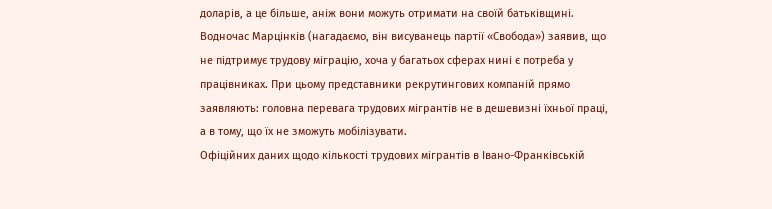доларів, а це більше, аніж вони можуть отримати на своїй батьківщині.
Водночас Марцінків (нагадаємо, він висуванець партії «Свобода») заявив, що не підтримує трудову міграцію, хоча у багатьох сферах нині є потреба у працівниках. При цьому представники рекрутингових компаній прямо заявляють: головна перевага трудових мігрантів не в дешевизні їхньої праці, а в тому, що їх не зможуть мобілізувати.
Офіційних даних щодо кількості трудових мігрантів в Івано-Франківській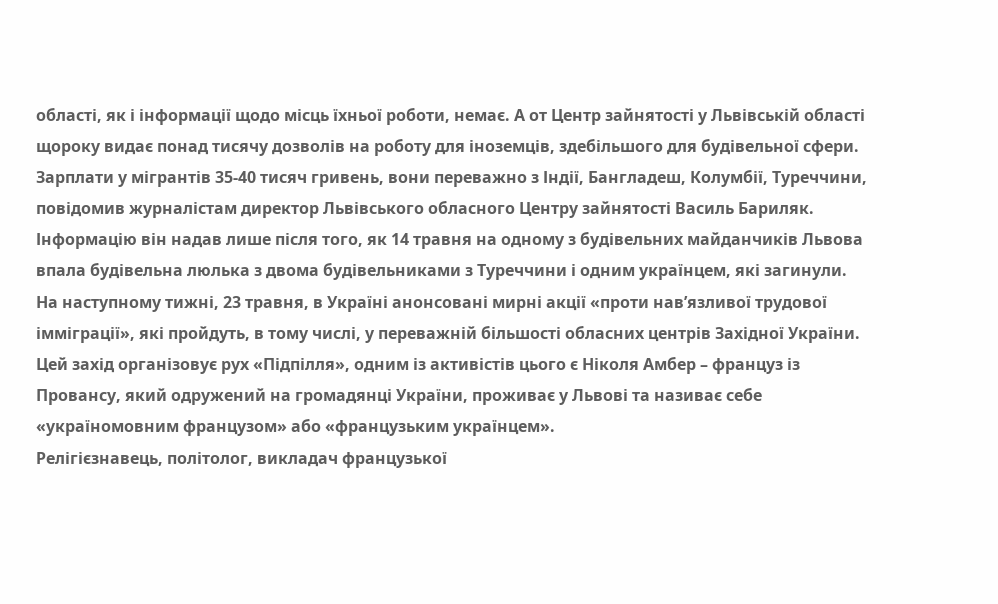області, як і інформації щодо місць їхньої роботи, немає. А от Центр зайнятості у Львівській області щороку видає понад тисячу дозволів на роботу для іноземців, здебільшого для будівельної сфери. Зарплати у мігрантів 35-40 тисяч гривень, вони переважно з Індії, Бангладеш, Колумбії, Туреччини, повідомив журналістам директор Львівського обласного Центру зайнятості Василь Бариляк. Інформацію він надав лише після того, як 14 травня на одному з будівельних майданчиків Львова впала будівельна люлька з двома будівельниками з Туреччини і одним українцем, які загинули.
На наступному тижні, 23 травня, в Україні анонсовані мирні акції «проти нав’язливої трудової імміграції», які пройдуть, в тому числі, у переважній більшості обласних центрів Західної України. Цей захід організовує рух «Підпілля», одним із активістів цього є Ніколя Амбер – француз із Провансу, який одружений на громадянці України, проживає у Львові та називає себе «україномовним французом» або «французьким українцем».
Релігієзнавець, політолог, викладач французької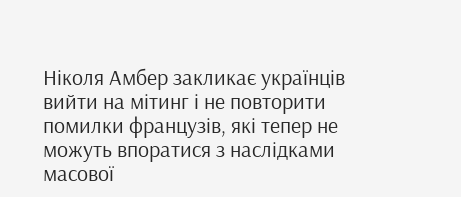Ніколя Амбер закликає українців вийти на мітинг і не повторити помилки французів, які тепер не можуть впоратися з наслідками масової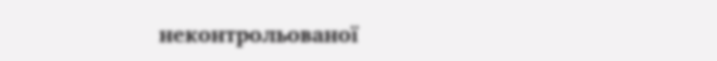неконтрольованої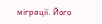міграції. Його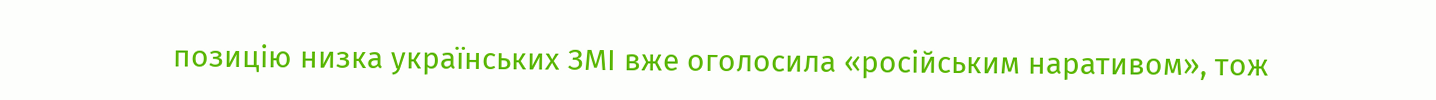позицію низка українських ЗМІ вже оголосила «російським наративом», тож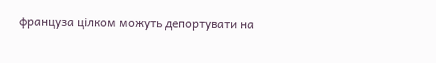француза цілком можуть депортувати на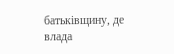батьківщину, де влада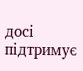досі підтримує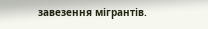завезення мігрантів.